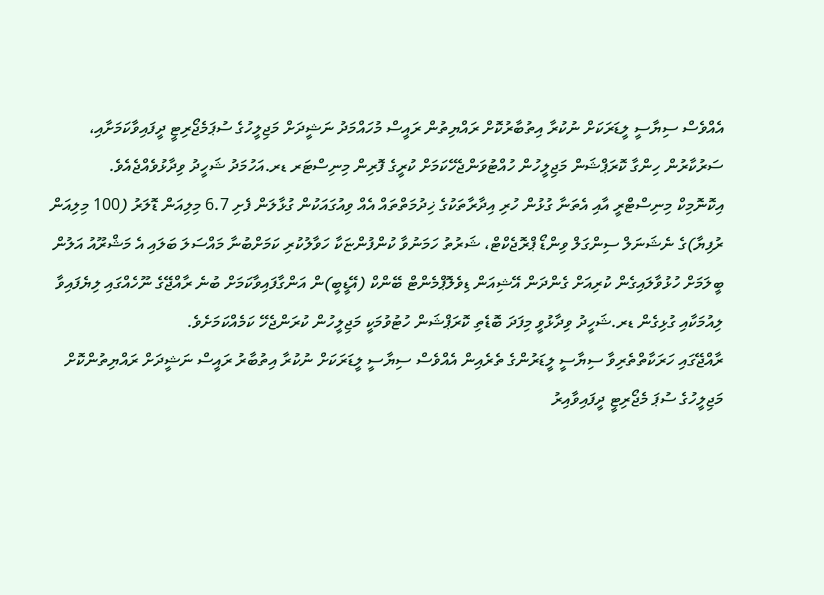އެއްވެސް ސިޔާސީ ލީޑަރަކަށް ނުކުރާ އިތުބާރުކޮށް ރައްޔިތުން ރައީސް މުހައްމަދު ނަޝީދަށް މަޖިލީހުގެ ސުޕަމެޖޯރިޓީ ދީފައިވާކަމަށާއި، ސަރުކާރުން ހިންގާ ކޮރަޕްޝަން މަޖިލީހުން ހުއްޓުވަންޖެހޭކަމަށް ކުރީގެ ފޮރިން މިނިސްޓަރ ޑރ.އަހުމަދު ޝަހީދު ވިދާޅުވެއްޖެއެވެ.
އިކޮނޮމިކް މިނިސްޓްރީ އާއި އެތަނާ ގުޅުން ހުރި އިދާރާތަކުގެ ޚިދުމަތްތައް އެއް ވިއުގައަކުން ގުޅާލަން ފެށި 6.7 މިލިއަން ޑޮލަރު (100 މިލިއަން ރުފިޔާ)ގެ ނެޝަނަލް ސިންގަލް ވިންޑޯ ޕްރޮޖެކްޓް، ޝަރުތު ހަމަނުވާ ކުންފުންޏަކާ ހަވާލުކުރި ކަމަށްބުނާ މައްސަލަ ބަލައި އެ މަޝްރޫއު އަލުން ބީލަމަށް ހުޅުވާލައިގެން ކުރިއަށް ގެންދަން އޭޝިއަން ޑިވެލޮޕްމެންޓް ބޭންކް (އޭޑީބީ)ން އަންގާފައިވާކަމަށް ބުނެ ރާއްޖޭގެ ނޫހެއްގައި ލިޔެފައިވާ ލިއުމަކާއި ގުޅިގެން ޑރ.ޝަހީދު ވިދާޅުވީ މިފަދަ ބޮޑެތި ކޮރަޕްޝަން ހުޓުވުމަކީ މަޖިލީހުން ކުރަންޖެހޭ ކަމެއްކަމަށެވެ.
ރާއްޖޭގައި ހަރަކާތްތެރިވާ ސިޔާސީ ލީޑަރުންގެ ތެރެއިން އެއްވެސް ސިޔާސީ ލީޑަރަކަށް ނުކުރާ އިތުބާރު ރައީސް ނަޝީދަށް ރައްޔިތުންކޮށް މަޖިލީހުގެ ސުޕަ މެޖޯރިޓީ ދީފައިވާއިރު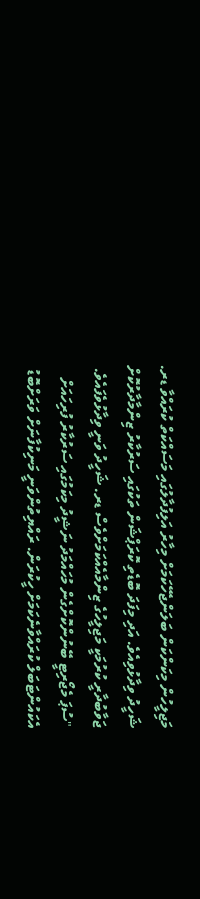މަޖިލީހުން މިކަންކަން ބަލަންޖެހޭކަމަށް މިހާރު އަލިފުދާލުގައި މަސައްކަތް ކުރައްވާ ޑރ. ޝަހީދު ވިދާޅުވިއެވެ. އަދި މިފަދަ ބޮޑެތި ކޮރަޕްޝަން ތަކުގައި ސަރުކާރު ޒިންމާދާރުކޮށް ޖަވާބުދާރީ ކުރުމަކީ މަޖިލީހުގެ ޒިންމާއެއްކަމަށްވެސް ޑރ. ޝަހީދު ވަނީ ވިދާޅުވެފައެވެ.
"ސުޕަ މެޖޯރިޓީ ބޭނުންކޮށްގެން މުހައްމަދު ނަޝީދު މިކަމުގައި ސަރުކާރު ފުރިހައަށް އެކައުންޓަބަލް ކުރައްވާނެކަމަށް ހީކުރަން. ރައްޔިތުންވަނީ މަނިކުފާނަށް ވަރަށްބޮޑު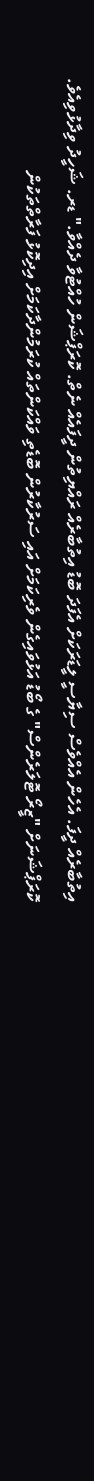އިތުބާރެއް ދީފަ. އެހެން އެއްވެސް ސިޔާސީ ލީޑަރަކަށް އެފަދަ ބޮޑު އިތުބާރެއް ރައްޔިތުން ދީފައެއް ނެތް. ކޮރަޕްޝަން ހުއްޓުވާ ދެއްވާ." ޑރ. ޝަހީދު ވިދާޅުވިއެވެ.
ކޮރަޕްޝަނަށް "ޒީރޯ ޓޮލަރެންސް" ގެ ބޯޑު އަޅުވައިގެން ވެރިކަމަށް އައި ސަރުކާރުން ބޮޑެތި ވައްކަންތައް ކުރަމުންދާކަމަށް އިދިކޮޅު ފަރާތްތަކުން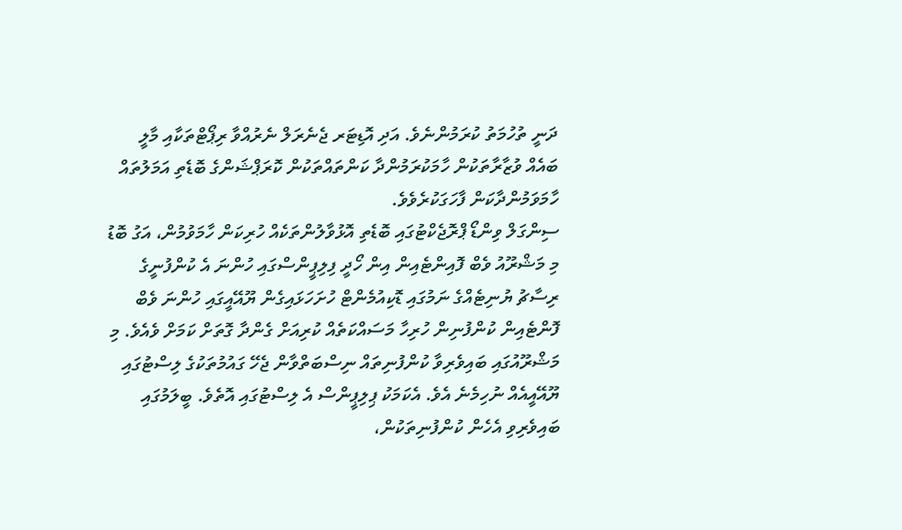ދަނީ ތުހުމަތު ކުރަމުންނެވެ. އަދި އޮޑިޓަރ ޖެނެރަލް ނެރުއްވާ ރިޕޯޓްތަކާއި މާލީ ބައެއް ވުޒާރާތަކުން ހާމަކުރަމުންދާ ކަންތައްތަކުން ކޮރަޕްޝަންގެ ބޮޑެތި އަމަލުތައް ހާމަވަމުންދާކަން ފާހަގަކުރެވެވެ.
ސިންގަލް ވިންޑޯ ޕްރޮޖެކްޓުގައި ބޮޑެތި އޮޅުވާލުންތަކެއް ހުރިކަން ހާމަވުމުން، އަގު ބޮޑު މި މަޝްރޫއު ވެބް ފޮއިންޓެއިން އިން ހޯދީ ފިލިޕީންސްގައި ހުންނަ އެ ކުންފުނީގެ ރިސާޗު ޔުނިޓެއްގެ ނަމުގައި ޑޮކިއުމެންޓް ހުށަހަޅައިގެން ޔޫއޭއީގައި ހުންނަ ވެބް ފޮންޓެއިން ކުންފުނިން ހުރިހާ މަސައްކަތެއް ކުރިއަށް ގެންދާ ގޮތަށް ކަމަށް ވެއެވެ. މި މަޝްރޫއުގައި ބައިވެރިވާ ކުންފުނިތައް ނިސްބަތްވާން ޖެހޭ ގައުމުތަކުގެ ލިސްޓުގައި ޔޫއޭއީއެއް ނުހިމެނެ އެވެ. އެކަމަކު ޕިލިޕީންސް އެ ލިސްޓުގައި އޮތެވެ. ބީލަމުގައި ބައިވެރިވި އެހެން ކުންފުނިތަކުން،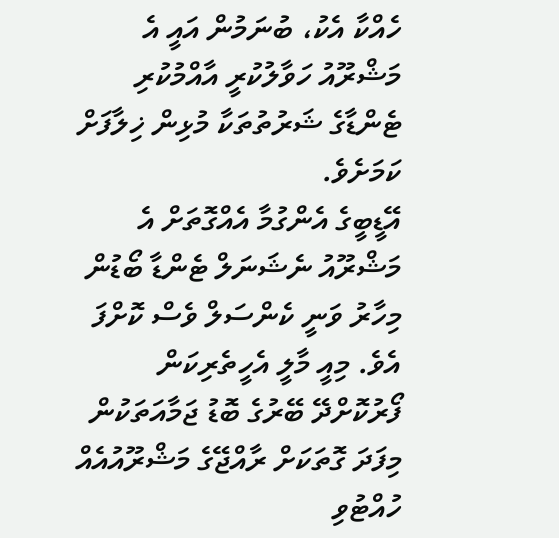ހެއްކާ އެކު، ބުނަމުން އައީ އެ މަޝްރޫއު ހަވާލުކުރީ އާއްމުކުރި ޓެންޑާގެ ޝަރުތުތަކާ މުޅިން ޚިލާފަށް ކަމަށެވެ.
އޭޑީބީގެ އެންގުމާ އެއްގޮތަށް އެ މަޝްރޫއު ނެޝަނަލް ޓެންޑާ ބޯޑުން މިހާރު ވަނީ ކެންސަލް ވެސް ކޮށްފަ އެވެ. މިއީ މާލީ އެހީތެރިކަން ފޯރުކޮށްދޭ ބޭރުގެ ބޮޑު ޖަމާއަތަކުން މިފަދަ ގޮތަކަށް ރާއްޖޭގެ މަޝްރޫއުއެއް ހުއްޓުވި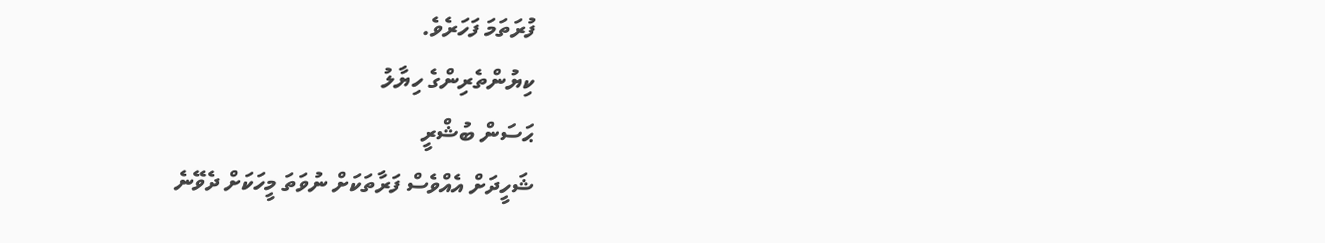ފުރަތަމަ ފަހަރެވެ.
ކިޔުންތެރިންގެ ހިޔާލު
ޙަސަން ބުޝްރީ
ޝަހީދަށް އެއްވެސް ފަރާތަކަށް ނުވަތަ މީހަކަށް ދެވޭނެ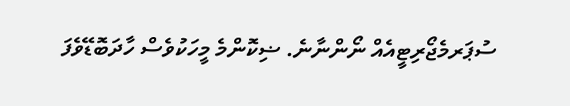ސުޕަރމެޖޯރިޓީއެއް ނޯންނާނެ. ޟިކޮންމެ މީހަކުވެސް ހާދަބޮޑޭވެފަ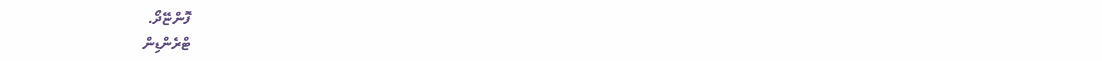ފޮންޏޭދޯ.
ޓްރެންޑިން